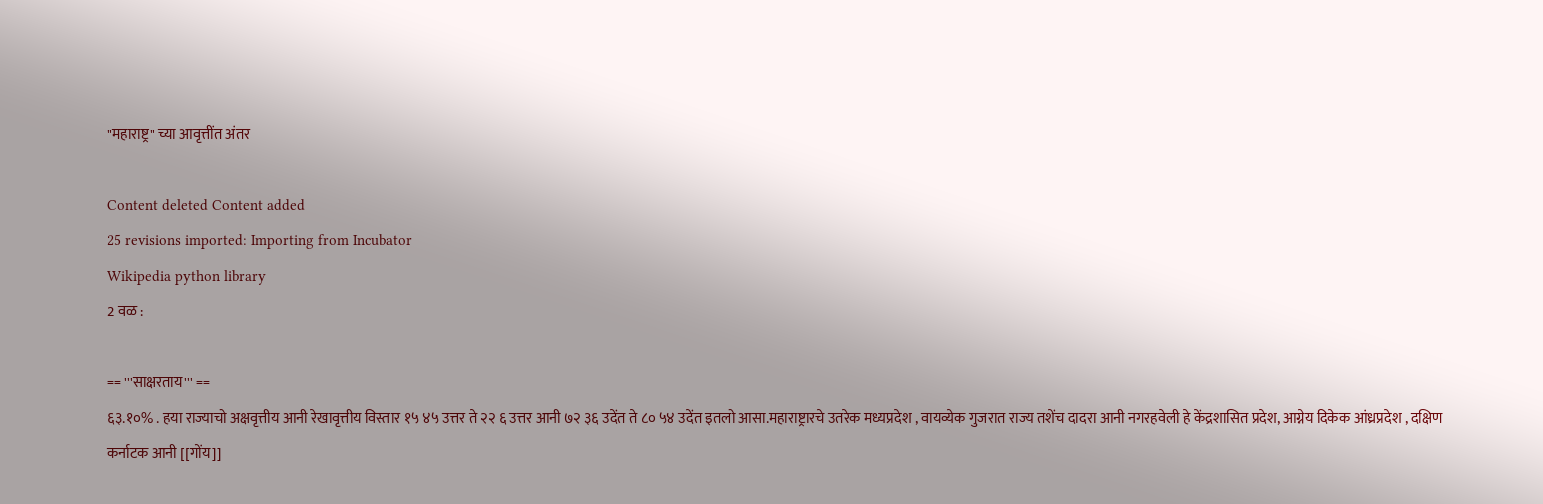"महाराष्ट्र" च्या आवृत्तींत अंतर

Content deleted Content added
25 revisions imported: Importing from Incubator
Wikipedia python library
2 वळ :

== '''साक्षरताय''' ==
६३.१०% . हया राज्याचो अक्षवृत्तीय आनी रेखावृत्तीय विस्तार १५ ४५ उत्तर ते २२ ६ उत्तर आनी ७२ ३६ उदेंत ते ८० ५४ उदेंत इतलो आसा.महाराष्ट्रारचे उतरेक मध्यप्रदेश , वायव्येक गुजरात राज्य तशेंच दादरा आनी नगरहवेली हे केंद्रशासित प्रदेश, आग्नेय दिकेक आंध्रप्रदेश , दक्षिण कर्नाटक आनी [[गोंय]]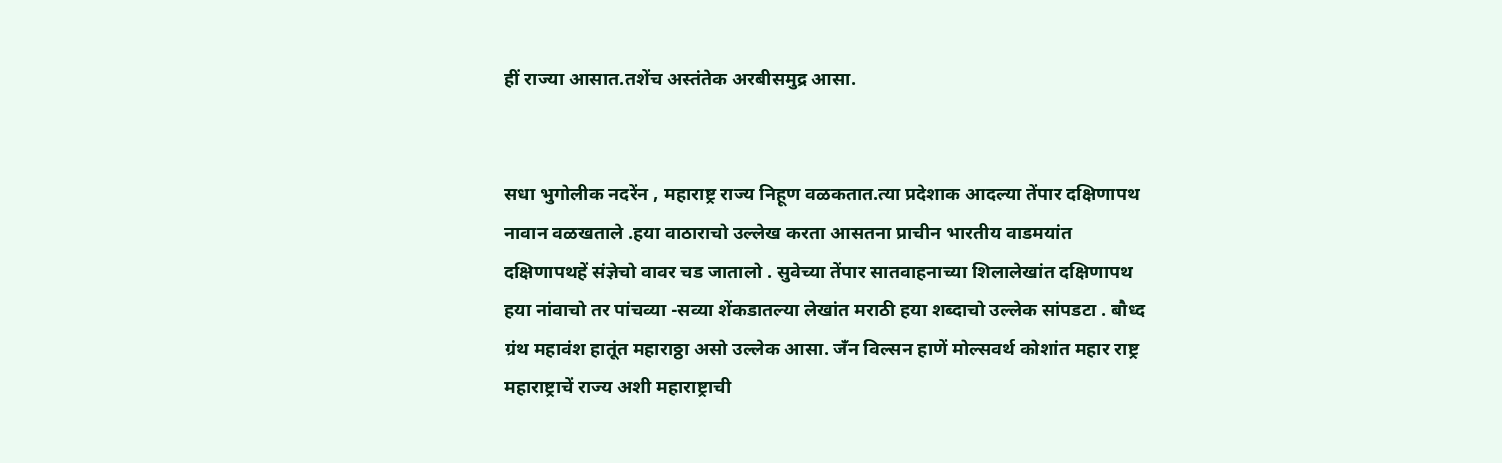हीं राज्या आसात.तशेंच अस्तंतेक अरबीसमुद्र आसा.


सधा भुगोलीक नदरेंन , महाराष्ट्र राज्य निहूण वळकतात.त्या प्रदेशाक आदल्या तेंपार दक्षिणापथ नावान वळखताले .हया वाठाराचो उल्लेख करता आसतना प्राचीन भारतीय वाडमयांत दक्षिणापथहें संज्ञेचो वावर चड जातालो . सुवेच्या तेंपार सातवाहनाच्या शिलालेखांत दक्षिणापथ हया नांवाचो तर पांचव्या -सव्या शेंकडातल्या लेखांत मराठी हया शब्दाचो उल्लेक सांपडटा . बौध्द ग्रंथ महावंश हातूंत महाराठ्ठा असो उल्लेक आसा. जँन विल्सन हाणें मोल्सवर्थ कोशांत महार राष्ट्र महाराष्ट्राचें राज्य अशी महाराष्ट्राची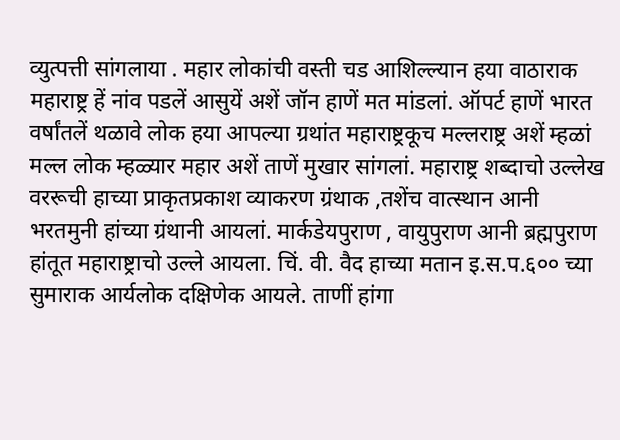व्युत्पत्ती सांगलाया . महार लोकांची वस्ती चड आशिल्ल्यान हया वाठाराक महाराष्ट्र हें नांव पडलें आसुयें अशें जॉन हाणें मत मांडलां. ऑपर्ट हाणें भारत वर्षांतलें थळावे लोक हया आपल्या ग्रथांत महाराष्ट्रकूच मल्लराष्ट्र अशें म्हळां मल्ल लोक म्हळ्यार महार अशें ताणें मुखार सांगलां. महाराष्ट्र शब्दाचो उल्लेख वररूची हाच्या प्राकृतप्रकाश व्याकरण ग्रंथाक ,तशेंच वात्स्थान आनी भरतमुनी हांच्या ग्रंथानी आयलां. मार्कडेयपुराण , वायुपुराण आनी ब्रह्मपुराण हांतूत महाराष्ट्राचो उल्ले आयला. चिं. वी. वैद हाच्या मतान इ.स.प.६०० च्या सुमाराक आर्यलोक दक्षिणेक आयले. ताणीं हांगा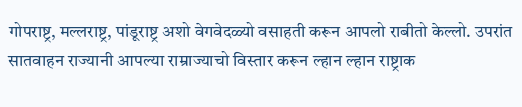गोपराष्ट्र, मल्लराष्ट्र, पांडूराष्ट्र अशो वेगवेदळ्यो वसाहती करून आपलो राबीतो केल्लो. उपरांत सातवाहन राज्यानी आपल्या राम्राज्याचो विस्तार करून ल्हान ल्हान राष्ट्राक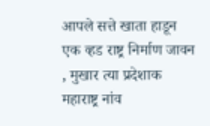आपले सत्ते खाता हाडून एक व्हड राष्ट्र निर्माण जावन , मुखार त्या प्रदेशाक महाराष्ट्र नांव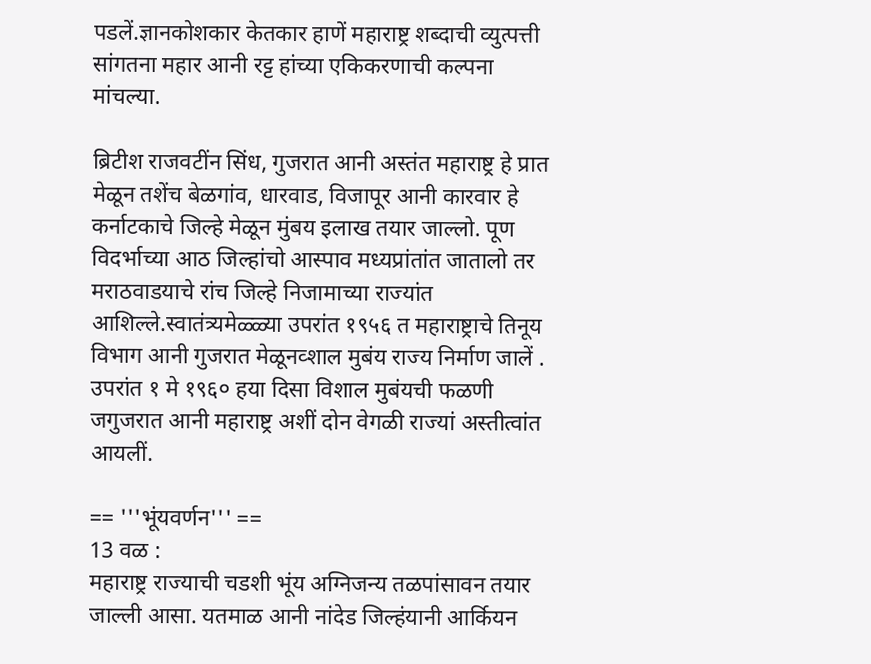पडलें.ज्ञानकोशकार केतकार हाणें महाराष्ट्र शब्दाची व्युत्पत्ती सांगतना महार आनी रट्ट हांच्या एकिकरणाची कल्पना मांचल्या.

ब्रिटीश राजवटींन सिंध, गुजरात आनी अस्तंत महाराष्ट्र हे प्रात मेळून तशेंच बेळगांव, धारवाड, विजापूर आनी कारवार हे कर्नाटकाचे जिल्हे मेळून मुंबय इलाख तयार जाल्लो. पूण विदर्भाच्या आठ जिल्हांचो आस्पाव मध्यप्रांतांत जातालो तर मराठवाडयाचे रांच जिल्हे निजामाच्या राज्यांत आशिल्ले.स्वातंत्र्यमेळ्ळ्या उपरांत १९५६ त महाराष्ट्राचे तिनूय विभाग आनी गुजरात मेळूनव्शाल मुबंय राज्य निर्माण जालें . उपरांत १ मे १९६० हया दिसा विशाल मुबंयची फळणी जगुजरात आनी महाराष्ट्र अशीं दोन वेगळी राज्यां अस्तीत्वांत आयलीं.

== '''भूंयवर्णन''' ==
13 वळ :
महाराष्ट्र राज्याची चडशी भूंय अग्निजन्य तळपांसावन तयार जाल्ली आसा. यतमाळ आनी नांदेड जिल्हंयानी आर्कियन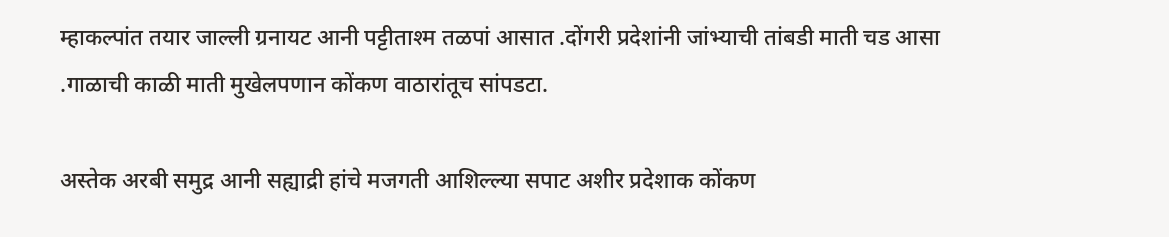म्हाकल्पांत तयार जाल्ली ग्रनायट आनी पट्टीताश्म तळपां आसात .दोंगरी प्रदेशांनी जांभ्याची तांबडी माती चड आसा .गाळाची काळी माती मुखेलपणान कोंकण वाठारांतूच सांपडटा.

अस्तेक अरबी समुद्र आनी सह्याद्री हांचे मजगती आशिल्ल्या सपाट अशीर प्रदेशाक कोंकण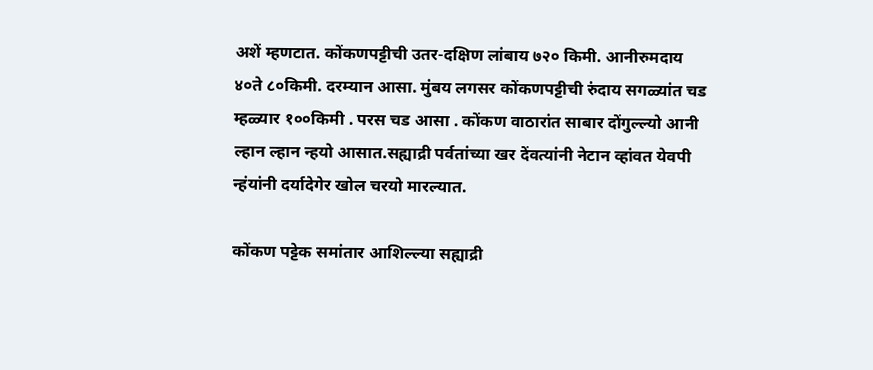अशें म्हणटात. कोंकणपट्टीची उतर-दक्षिण लांबाय ७२० किमी. आनीरुमदाय ४०ते ८०किमी. दरम्यान आसा. मुंबय लगसर कोंकणपट्टीची रुंदाय सगळ्यांत चड म्हळ्यार १००किमी . परस चड आसा . कोंकण वाठारांत साबार दोंगुल्ल्यो आनी ल्हान ल्हान न्हयो आसात.सह्याद्री पर्वतांच्या खर देंवत्यांनी नेटान व्हांवत येवपी न्हंयांनी दर्यादेगेर खोल चरयो मारल्यात.

कोंकण पट्टेक समांतार आशिल्ल्या सह्याद्री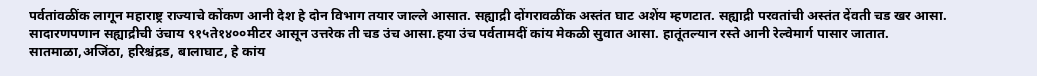पर्वतांवळींक लागून महाराष्ट्र राज्याचे कोंकण आनी देश हे दोन विभाग तयार जाल्ले आसात. सह्याद्री दोंगरावळींक अस्तंत घाट अशेंय म्हणटात. सह्याद्री परवतांची अस्तंत देंवती चड खर आसा. सादारणपणान सह्याद्रीची उंचाय ९१५ते१४००मीटर आसून उत्तरेक ती चड उंच आसा.हया उंच पर्वतामदीं कांय मेकळी सुवात आसा. हातूंतल्यान रस्ते आनी रेल्वेमार्ग पासार जातात. सातमाळा,अजिंठा, हरिश्चंद्रड, बालाघाट, हे कांय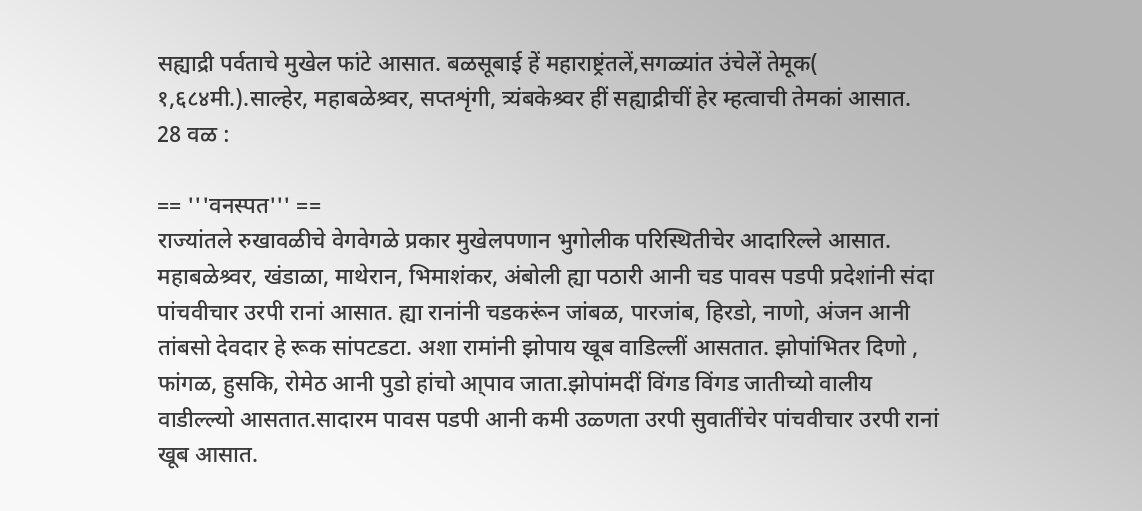सह्याद्री पर्वताचे मुखेल फांटे आसात. बळसूबाई हें महाराष्ट्रंतलें,सगळ्यांत उंचेलें तेमूक( १,६८४मी.).साल्हेर, महाबळेश्र्वर, सप्तशृंगी, त्र्यंबकेश्र्वर हीं सह्याद्रीचीं हेर म्हत्वाची तेमकां आसात.
28 वळ :

== '''वनस्पत''' ==
राज्यांतले रुखावळीचे वेगवेगळे प्रकार मुखेलपणान भुगोलीक परिस्थितीचेर आदारिल्ले आसात. महाबळेश्र्वर, खंडाळा, माथेरान, भिमाशंकर, अंबोली ह्या पठारी आनी चड पावस पडपी प्रदेशांनी संदा पांचवीचार उरपी रानां आसात. ह्या रानांनी चडकरूंन जांबळ, पारजांब, हिरडो, नाणो, अंजन आनी तांबसो देवदार हे रूक सांपटडटा. अशा रामांनी झोपाय खूब वाडिल्लीं आसतात. झोपांभितर दिणो , फांगळ, हुसकि, रोमेठ आनी पुडो हांचो आ्पाव जाता.झोपांमदीं विंगड विंगड जातीच्यो वालीय वाडील्ल्यो आसतात.सादारम पावस पडपी आनी कमी उळ्णता उरपी सुवातींचेर पांचवीचार उरपी रानां खूब आसात.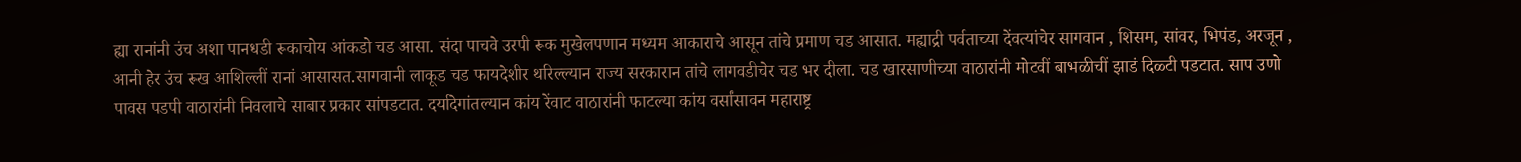ह्या रानांनी उंच अशा पानधडी रूकाचोय आंकडो चड आसा. संदा पाचवे उरपी रूक मुखेलपणान मध्यम आकाराचे आसून तांचे प्रमाण चड आसात. मह्याद्री पर्वताच्या देंवत्यांचेर सागवान , शिसम, सांवर, भिपंड, अरजून , आनी हेर उंच रूख आशिल्लीं रानां आसासत.सागवानी लाकूड चड फायदेशीर थरिल्ल्यान राज्य सरकारान तांचे लागवडीचेर चड भर दीला. चड खारसाणीच्या वाठारांनी मोटवीं बाभळीचीं झाडं दिळ्टी पडटात. साप उणो पावस पडपी वाठारांनी निवलाचे साबार प्रकार सांपडटात. दर्यादेगांतल्यान कांय रेंवाट वाठारांनी फाटल्या कांय वर्सांसावन महाराष्ट्र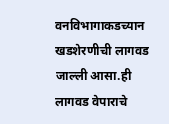वनविभागाकडच्यान खडशेरणीची लागवड जाल्ली आसा.ही लागवड वेपाराचे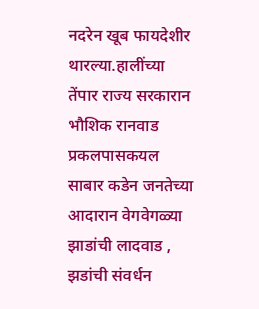नदरेन खूब फायदेशीर थारल्या.हालींच्या तेंपार राज्य सरकारान भौशिक रानवाड प्रकलपासकयल साबार कडेन जनतेच्या आदारान वेगवेगळ्या झाडांची लादवाड , झडांची संवर्धन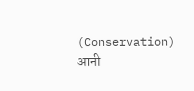(Conservation) आनी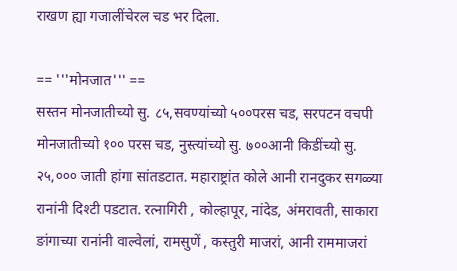राखण ह्या गजालींचेरल चड भर दिला.

== '''मोनजात''' ==
सस्तन मोनजातीच्यो सु. ८५,सवण्यांच्यो ५००परस चड, सरपटन वचपी मोनजातीच्यो १०० परस चड, नुस्त्यांच्यो सु. ७००आनी किडींच्यो सु. २५,००० जाती हांगा सांतडटात. महाराष्ट्रांत कोले आनी रानदुकर सगळ्या रानांनी दिश्टी पडटात. रत्नागिरी , कोल्हापूर, नांदेड, अंमरावती, साकारा ङांगाच्या रानांनी वाल्वेलां, रामसुणें , कस्तुरी माजरां, आनी राममाजरां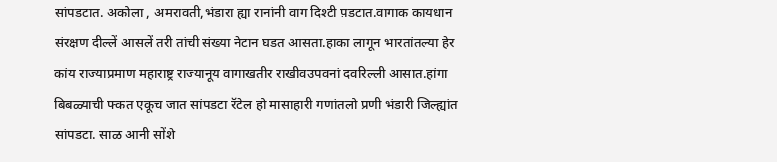सांपडटात. अकोला , अमरावती,भंडारा ह्या रानांनी वाग दिश्टी प़डटात.वागाक कायधान संरक्षण दील्लें आसलें तरी तांची संख्या नेटान घडत आसता.हाका लागून भारतांतल्या हेर कांय राज्याप्रमाण महाराष्ट्र राज्यानूय वागाखतीर राखीवउपवनां दवरिल्ली आसात.हांगा बिबळ्याची फ्कत एकूच जात सांपडटा रॅटेल हो मासाहारी गणांतलो प्रणी भंडारी जिल्ह्यांत सांपडटा. साळ आनी सोंशे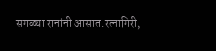सगळ्या रानांनी आसात.रत्नागिरी,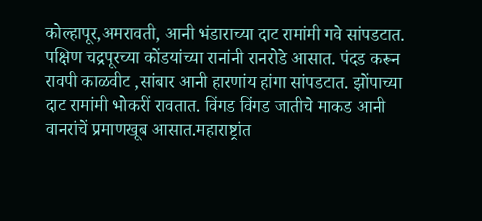कोल्हापूर,अमरावती, आनी भंडाराच्या दाट रामांमी गवे सांपडटात. पक्षिण चद्रपूरच्या कोंडयांच्या रानांनी रानरोडे आसात. पंदड करून रावपी काळवीट ,सांबार आनी हारणांय हांगा सांपडटात. झोंपाच्या दाट रामांमी भोकरीं रावतात. विंगड विंगड जातीचे माकड आनी वानरांचें प्रमाणखूब आसात.महाराष्ट्रांत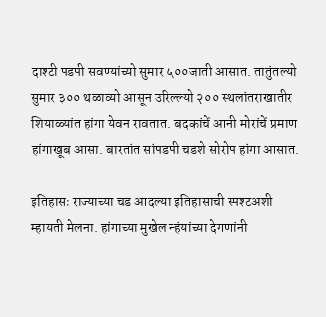दाश्टी पडपी सवण्यांच्यो सुमार ५००जाती आसात. तातुंतल्यो सुमार ३०० थळाव्यो आसून उरिल्ल्यो २०० स्थलांतराखातीर शियाळ्यांत हांगा येवन रावतात. बदकांचें आनी मोरांचें प्रमाण हांगाखूब आसा. बारतांत सांपडपी चडशे सोरोप हांगा आसात.

इतिहासः राज्याच्या चड आदल्या इतिहासाची स्पश्टअशी म्हायती मेलना. हांगाच्या मुखेल न्हंयांच्या देगणांनी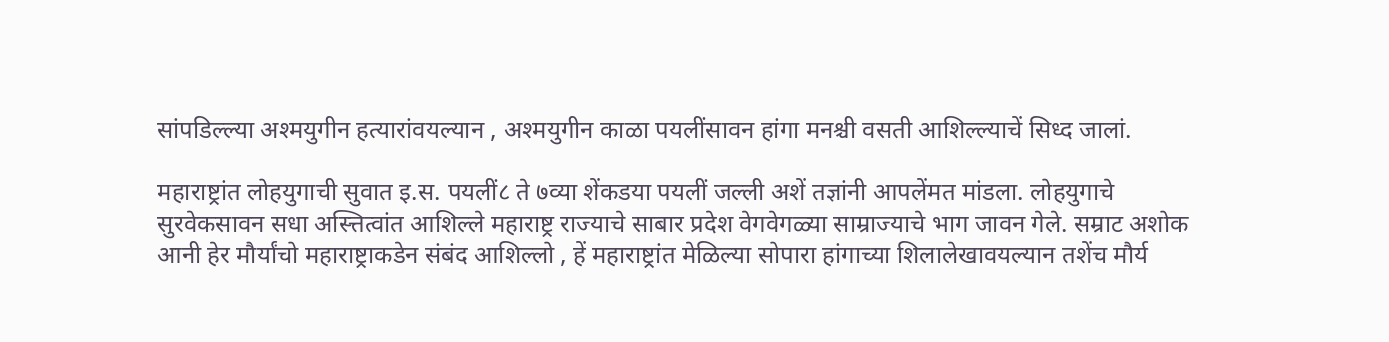सांपडिल्ल्या अश्मयुगीन हत्यारांवयल्यान , अश्मयुगीन काळा पयलींसावन हांगा मनश्ची वसती आशिल्ल्याचें सिध्द जालां.

महाराष्ट्रांत लोहयुगाची सुवात इ.स. पयलीं८ ते ७व्या शेंकडया पयलीं जल्ली अशें तज्ञांनी आपलेंमत मांडला. लोहयुगाचे सुरवेकसावन सधा अस्त्तित्वांत आशिल्ले महाराष्ट्र राज्याचे साबार प्रदेश वेगवेगळ्या साम्राज्याचे भाग जावन गेले. सम्राट अशोक आनी हेर मौर्यांचो महाराष्ट्राकडेन संबंद आशिल्लो , हें महाराष्ट्रांत मेळिल्या सोपारा हांगाच्या शिलालेखावयल्यान तशेंच मौर्य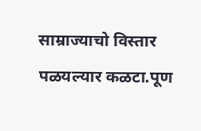साम्राज्याचो विस्तार पळयल्यार कळटा.पूण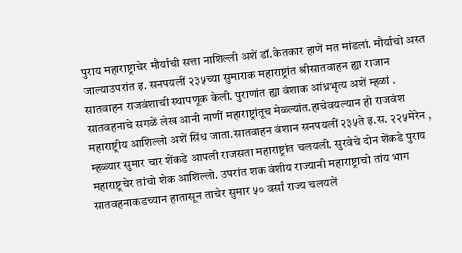पुराय महाराष्ट्राचेर मौर्याची सत्ता नाशिल्ली अशें डॉ.केतकार हाणें मत मांडलां. मौर्याचो अस्त जाल्याउपरांत इ. सनपयलीं २३५च्या सुमाराक महाराष्ट्रांत श्रीसातवाहन ह्या राजान सातवाहन राजवंशाची स्थापणूक केली. पुराणांत ह्या वंशाक आंध्रभृत्य अशें म्हळां . सातवहनाचे सगळें लेख आनी नाणीं महाराष्ट्रांतूच मेळ्ल्यांत.हाचेवयल्यान हो राजवंश महाराष्ट्रीय आशिल्लो अशें सिंध जाता.सातवाहन वंशान सनपयलीं २३५ते इ.स. २२५मेरेन , म्हळ्यार सुमार चार शेंकडे आपली राजसता महाराष्ट्रांत चलयली. सुरवेचे दोन शेंकडे पुराय महाराष्ट्रचेर तांचो शेक आशिल्लो. उपरांत शक वंशीय राज्यानी महाराष्ट्राचो तांय भाग सातवहनाकडच्यान हातासून ताचेर सुमार ५० वर्सां राज्य चलयलें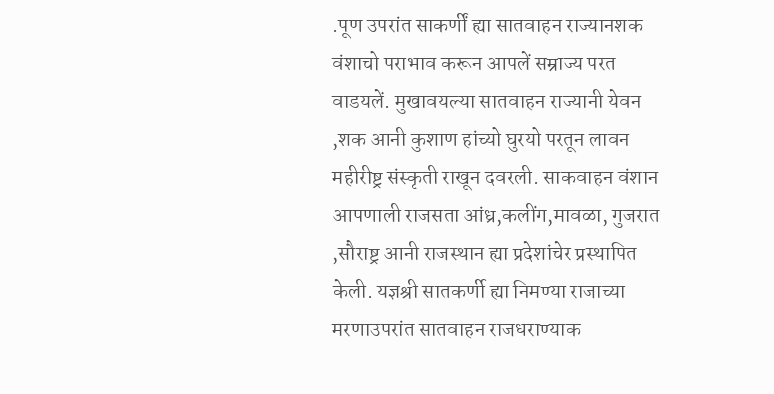.पूण उपरांत साकर्णीं ह्या सातवाहन राज्यानशक वंशाचो पराभाव करून आपलें सम्राज्य परत वाडयलें. मुखावयल्या सातवाहन राज्यानी येवन ,शक आनी कुशाण हांच्यो घुरयो परतून लावन महीरीष्ट्र संस्कृती राखून दवरली. साकवाहन वंशान आपणाली राजसता आंध्र,कलींग,मावळा, गुजरात ,सौराष्ट्र आनी राजस्थान ह्या प्रदेशांचेर प्रस्थापित केली. यज्ञश्री सातकर्णी ह्या निमण्या राजाच्या मरणाउपरांत सातवाहन राजधराण्याक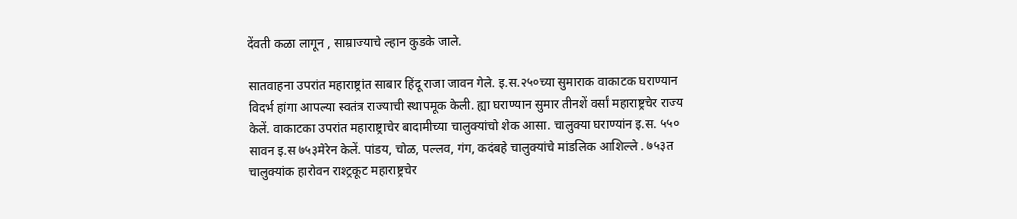देंवती कळा लागून , साम्राज्याचे ल्हान कुडके जाले.

सातवाहना उपरांत महाराष्ट्रांत साबार हिंदू राजा जावन गेले. इ.स.२५०च्या सुमाराक वाकाटक घराण्यान विदर्भ हांगा आपल्या स्वतंत्र राज्याची स्थापमूक केली. ह्या घराण्यान सुमार तीनशें वर्सां महाराष्ट्रचेर राज्य केलें. वाकाटका उपरांत महाराष्ट्राचेर बादामीच्या चालुक्यांचो शेक आसा. चालुक्या घराण्यांन इ.स. ५५० सावन इ.स ७५३मेरेन केलें. पांडय, चोळ, पल्लव, गंग, कदंबहे चालुक्यांचे मांडलिक आशिल्ले . ७५३त चालुक्यांक हारोवन राश्ट्रकूट महाराष्ट्रचेर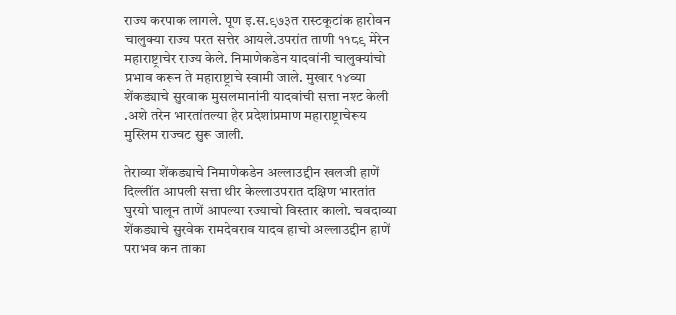राज्य करपाक लागले. पूण इ.स.९७३त रास्टकूटांक हारोवन चालुक्या राज्य परत सत्तेर आयले.उपरांत ताणी ११८९ मेरेन महाराष्ट्राचेर राज्य केले. निमाणेकडेन यादवांनी चालुक्यांचो प्रभाव करून ते महाराष्ट्राचे स्वामी जाले. मुखार १४व्या शेंकड्याचे सुरवाक मुसलमानांनी यादवांची सत्ता नश्ट केली .अशे तरेन भारतांतल्या हेर प्रदेशांप्रमाण महाराष्ट्राचेरूय मुस्लिम राज्वट सुरू जाली.

तेराव्या शेंकड्याचे निमाणेकडेन अल्लाउद्दीन खलजी हाणें दिल्लींत आपली सत्ता थीर केल्लाउपरात दक्षिण भारतांत घुरयो घालून ताणें आपल्या रज्याचो विस्तार कालो. चवदाव्या शेंकड्याचे सुरवेक रामदेवराव यादव हाचो अल्लाउद्दीन हाणें पराभव कन ताका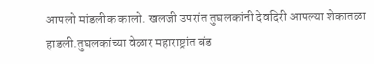आपलो मांडलीक कालो. खलजी उपरांत तुघलकांनी देवदिरी आपल्या शेकातळा हाडली.तुघलकांच्या वेळार महाराष्ट्रांत बंड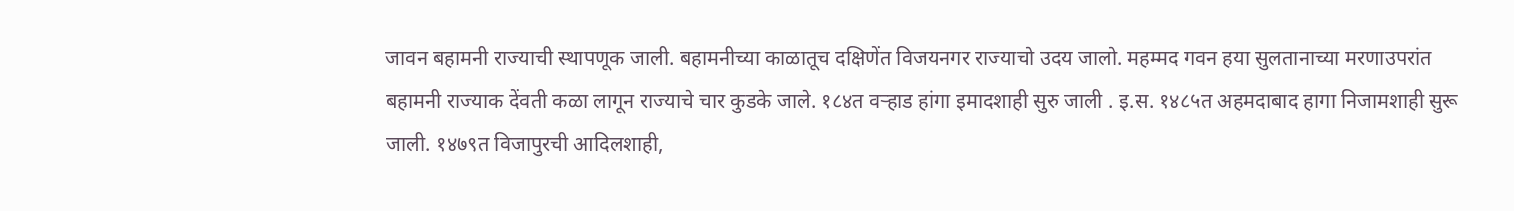जावन बहामनी राज्याची स्थापणूक जाली. बहामनीच्या काळातूच दक्षिणेंत विजयनगर राज्याचो उदय जालो. महम्मद गवन हया सुलतानाच्या मरणाउपरांत बहामनी राज्याक देंवती कळा लागून राज्याचे चार कुडके जाले. १८४त वऱ्हाड हांगा इमादशाही सुरु जाली . इ.स. १४८५त अहमदाबाद हागा निजामशाही सुरू जाली. १४७९त विजापुरची आदिलशाही,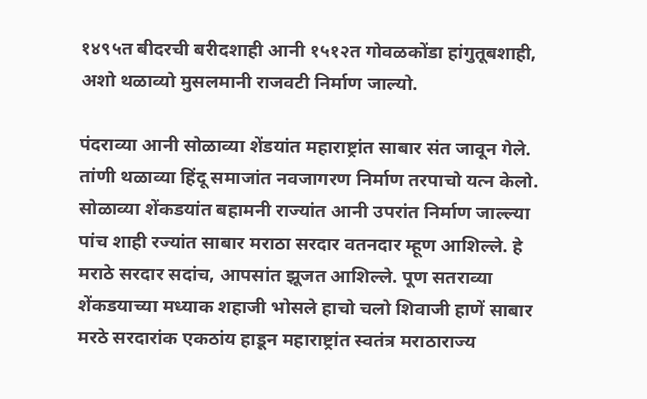१४९५त बीदरची बरीदशाही आनी १५१२त गोवळकोंडा हांगुतूबशाही, अशो थळाव्यो मुसलमानी राजवटी निर्माण जाल्यो.

पंदराव्या आनी सोळाव्या शेंडयांत महाराष्ट्रांत साबार संत जावून गेले. तांणी थळाव्या हिंदू समाजांत नवजागरण निर्माण तरपाचो यत्न केलो. सोळाव्या शेंकडयांत बहामनी राज्यांत आनी उपरांत निर्माण जाल्ल्या पांच शाही रज्यांत साबार मराठा सरदार वतनदार म्हूण आशिल्ले. हे मराठे सरदार सदांच, आपसांत झूजत आशिल्ले. पूण सतराव्या शेंकडयाच्या मध्याक शहाजी भोसले हाचो चलो शिवाजी हाणें साबार मरठे सरदारांक एकठांय हाडून महाराष्ट्रांत स्वतंत्र मराठाराज्य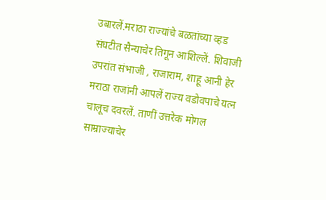उबारलें.मराठा राज्यांचे बळतांच्या व्हड संघटीत सैन्याचेर तिगून आशिल्लें. शिवाजी उपरांत संभाजी , राजाराम, शाहू आनी हेर मराठा राजांनी आपलें राज्य वडोवपाचे यत्न चालूच दवरलें. ताणीं उत्तरेक मोगल साम्राज्याचेर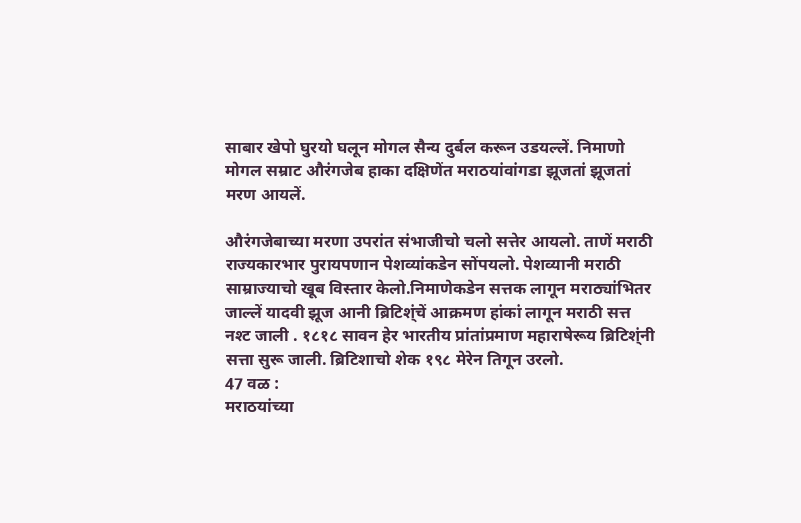साबार खेपो घुरयो घलून मोगल सैन्य दुर्बल करून उडयल्लें. निमाणो मोगल सम्राट औरंगजेब हाका दक्षिणेंत मराठयांवांगडा झूजतां झूजतां मरण आयलें.

औरंगजेबाच्या मरणा उपरांत संभाजीचो चलो सत्तेर आयलो. ताणें मराठी राज्यकारभार पुरायपणान पेशव्यांकडेन सोंपयलो. पेशव्यानी मराठी साम्राज्याचो खूब विस्तार केलो.निमाणेकडेन सत्तक लागून मराठ्यांभितर जाल्लें यादवी झूज आनी ब्रिटिश्ंचें आक्रमण हांकां लागून मराठी सत्त नश्ट जाली . १८१८ सावन हेर भारतीय प्रांतांप्रमाण महाराषेरूय ब्रिटिश्ंनी सत्ता सुरू जाली. ब्रिटिशाचो शेक १९८ मेरेन तिगून उरलो.
47 वळ :
मराठयांच्या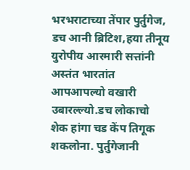भरभराटाच्या तेंपार पुर्तुगेज, डच आनी ब्रिटिश,हया तीनूय युरोपीय आरमारी सत्तांनी अस्तंत भारतांत आपआपल्यो वखारी उबारल्ल्यो.डच लोकाचो शेक हांगा चड केंप तिगूक शकलोना. पुर्तुगेजानी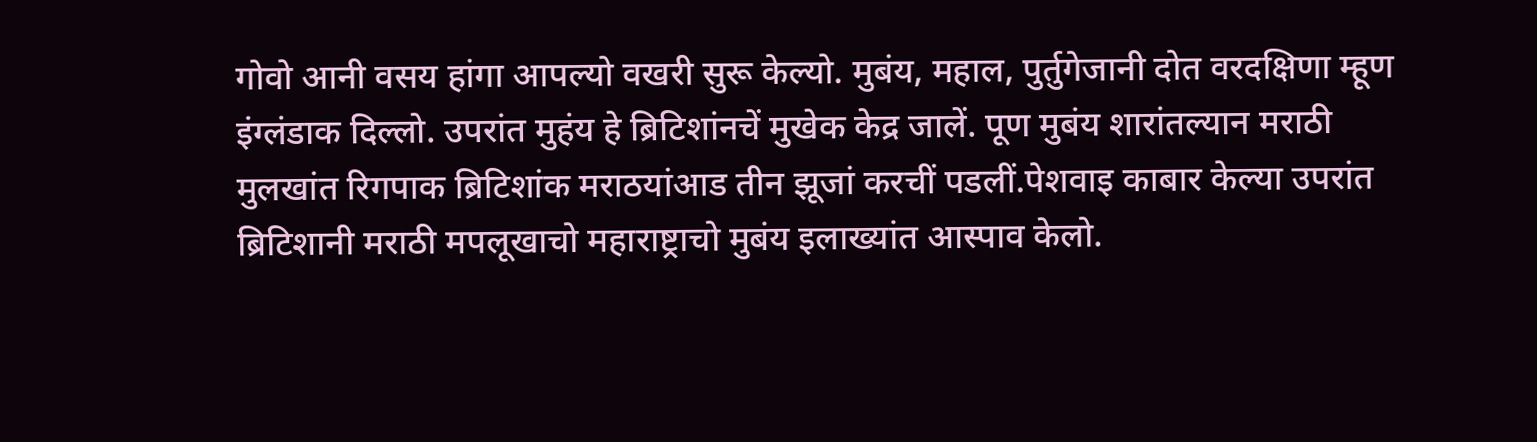गोवो आनी वसय हांगा आपल्यो वखरी सुरू केल्यो. मुबंय, महाल, पुर्तुगेजानी दोत वरदक्षिणा म्हूण इंग्लंडाक दिल्लो. उपरांत मुहंय हे ब्रिटिशांनचें मुखेक केद्र जालें. पूण मुबंय शारांतल्यान मराठी मुलखांत रिगपाक ब्रिटिशांक मराठयांआड तीन झूजां करचीं पडलीं.पेशवाइ काबार केल्या उपरांत ब्रिटिशानी मराठी मपलूखाचो महाराष्ट्राचो मुबंय इलाख्यांत आस्पाव केलो.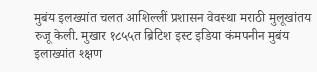मुबंय इलख्यांत चलत आशिल्लीं प्रशासन वेवस्था मराठी मुलूखांतय रुजू केली. मुखार १८५५त ब्रिटिश इस्ट इडिया कंमपनीन मुबंय इलाख्यांत श्क्षण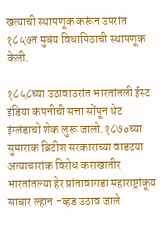खत्याची स्थापणूक करूंन उपरांत १८५७त मुबंय विधापिठाची स्थापणूक केली.

१८५८च्या उठावाउरांत भारतांतली ईस्ट इंडिया कंपनीची सत्ता सोंपून थेट इंग्लंडाचो शेक लुरू जालो.१८७०च्या सुमाराक ब्रिटीश सरकाराच्या वाडटया अत्याचारांक विरोध कराखातीर भारतांतल्या हेर प्रांतावागडा महाराष्ट्रांकूय साबार ल्हान -व्हड उठाव जाले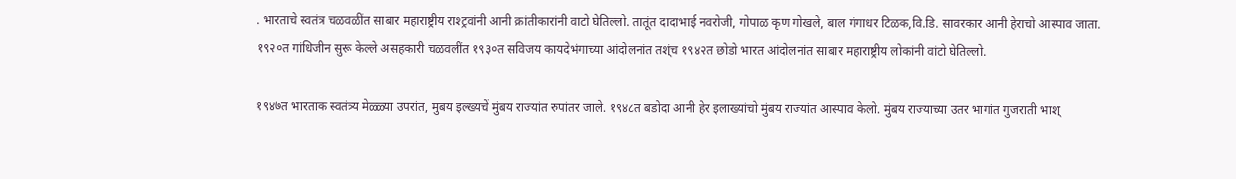. भारताचे स्वतंत्र चळवळींत साबार महाराष्ट्रीय राश्ट्रवांनी आनी क्रांतीकारांनी वाटो घेतिल्लो. तातूंत दादाभाई नवरोजी, गोपाळ कृण गोखले, बाल गंगाधर टिळक,वि.डि. सावरकार आनी हेराचो आस्पाव जाता. १९२०त गांधिजीन सुरू केल्ले असहकारी चळवलींत १९३०त सविजय कायदेभंगाच्या आंदोलनांत तश्ंच १९४२त छोडो भारत आंदोलनांत साबार महाराष्ट्रीय लोकांनी वांटो घेतिल्लो.

१९४७त भारताक स्वतंत्र्य मेळ्ळ्या उपरांत, मुबय इल्ख्यचें मुंबय राज्यांत रुपांतर जाले. १९४८त बडोदा आनी हेर इलाख्यांचो मुंबय राज्यांत आस्पाव केलो. मुंबय राज्याच्या उतर भागांत गुजराती भाश्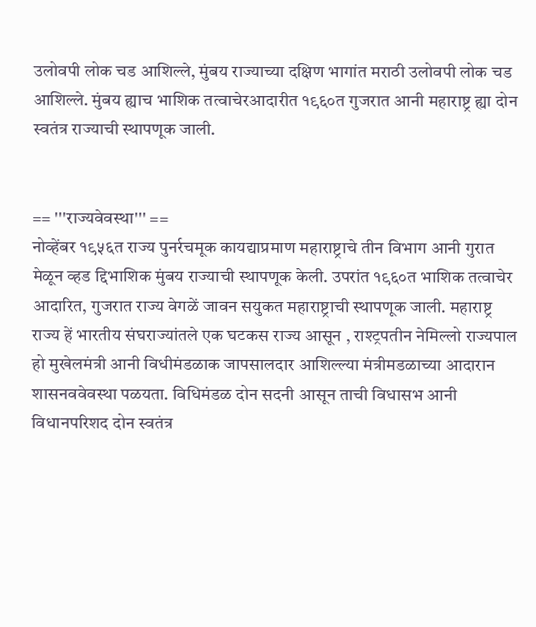उलोवपी लोक चड आशिल्ले, मुंबय राज्याच्या दक्षिण भागांत मराठी उलोवपी लोक चड आशिल्ले. मुंबय ह्याच भाशिक तत्वाचेरआदारीत १९६०त गुजरात आनी महाराष्ट्र ह्या दोन स्वतंत्र राज्याची स्थापणूक जाली.


== '''राज्यवेवस्था''' ==
नोव्हेंबर १९५६त राज्य पुनर्रचमूक कायद्याप्रमाण महाराष्ट्राचे तीन विभाग आनी गुरात मेळून व्हड द्दिभाशिक मुंबय राज्याची स्थापणूक केली. उपरांत १९६०त भाशिक तत्वाचेर आदारित, गुजरात राज्य वेगळें जावन सयुकत महाराष्ट्राची स्थापणूक जाली. महाराष्ट्र राज्य हें भारतीय संघराज्यांतले एक घटकस राज्य आसून , राश्ट्रपतीन नेमिल्लो राज्यपाल हो मुखेलमंत्री आनी विधीमंडळाक जापसालदार आशिल्ल्या मंत्रीमडळाच्या आदारान शासनववेवस्था पळयता. विधिमंडळ दोन सदनी आसून ताची विधासभ आनी विधानपरिशद दोन स्वतंत्र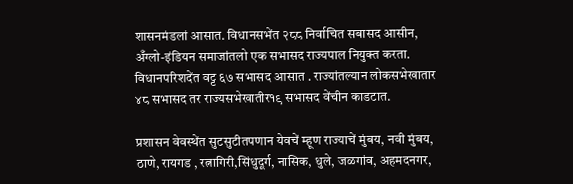शासनमंडलां आसात. विधानसभेंत २८८ निर्वाचित सबासद आसीन, अँग्लो-इंडियन समाजांतलो एक सभासद राज्यपाल नियुक्त करता. विधानपरिशदेंत वट्ट ६७ सभासद आसात . राज्यांतल्यान लोकसभेखातार ४८ सभासद तर राज्यसभेखातीर१९ सभासद वेंचीन काडटात.

प्रशासन वेवस्थेंत सुटसुटीतपणान येवचें म्हूण राज्याचें मुंबय, नवी मुंबय, ठाणे, रायगड , रत्नागिरी,सिंधुदूर्ग, नासिक, धुले, जळगांव, अहमदनगर,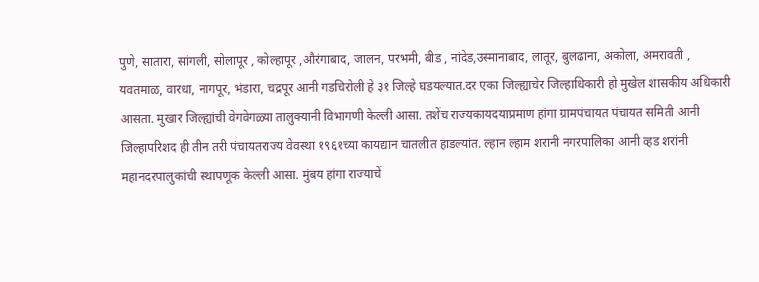पुणे, सातारा, सांगली, सोलापूर , कोल्हापूर ,औरंगाबाद, जालन, परभमी, बीड , नांदेड,उस्मानाबाद, लातूर, बुलढाना, अकोला, अमरावती , यवतमाळ, वारधा, नागपूर, भंडारा, चद्रपूर आनी गडचिरोली हे ३१ जिल्हे घडयल्यात.दर एका जिल्ह्याचेर जिल्हाधिकारी हो मुखेल शासकीय अधिकारी आसता. मुखार जिल्ह्यांची वेगवेगळ्या तालुक्यानी विभागणी केल्ली आसा. तशेंच राज्यकायदयाप्रमाण हांगा ग्रामपंचायत पंचायत समिती आनी जिल्हापरिशद ही तीन तरी पंचायतराज्य वेवस्था १९६१च्या कायद्यान चातलीत हाडल्यांत. ल्हान ल्हाम शरानी नगरपालिका आनी व्हड शरांनी महानदरपालुकांची स्थापणूक केल्ली आसा. मुंबय हांगा राज्याचें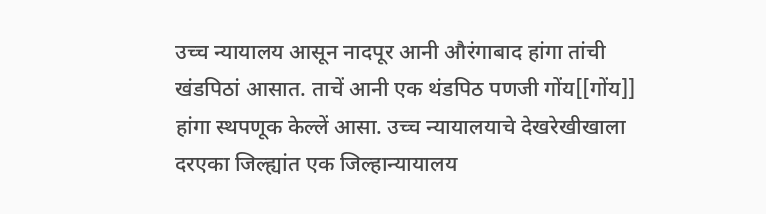उच्च न्यायालय आसून नादपूर आनी औरंगाबाद हांगा तांची खंडपिठां आसात. ताचें आनी एक थंडपिठ पणजी ‍‍गोंय‍‍[[गोंय]] हांगा स्थपणूक केल्लें आसा. उच्च न्यायालयाचे देखरेखीखाला दरएका जिल्ह्यांत एक जिल्हान्यायालय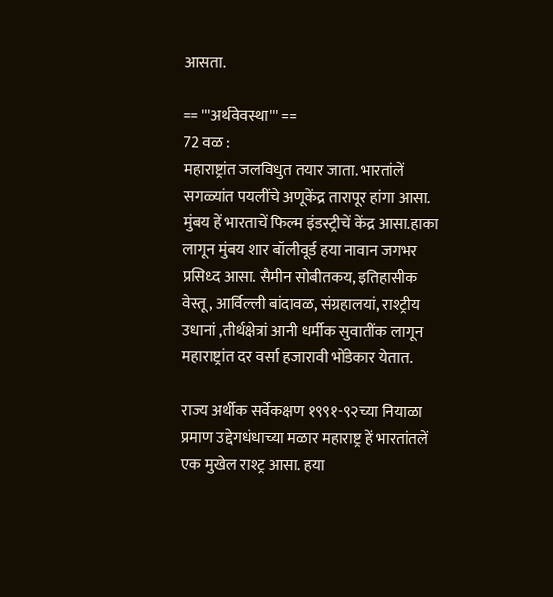आसता.

== '''अर्थवेवस्था''' ==
72 वळ :
महाराष्ट्रांत जलविधुत तयार जाता. भारतांलें सगळ्यांत पयलींचे अणूकेंद्र तारापूर हांगा आसा. मुंबय हें भारताचें फिल्म इंडस्ट्रीचें केंद्र आसा.हाका लागून मुंबय शार बॉलीवूर्ड हया नावान जगभर प्रसिध्द आसा. सैमीन सोबीतकय, इतिहासीक वेस्तू, आर्विल्ली बांदावळ, संग्रहालयां, राश्ट्रीय उधानां ,तीर्थक्षेत्रां आनी धर्मीक सुवातींक लागून महाराष्ट्रांत दर वर्सा हजारावी भोंडेकार येतात.

राज्य अर्थीक सर्वेकक्षण १९९१-९२च्या नियाळा प्रमाण उद्देगधंधाच्या मळार महाराष्ट्र हें भारतांतलें एक मुखेल राश्ट्र आसा. हया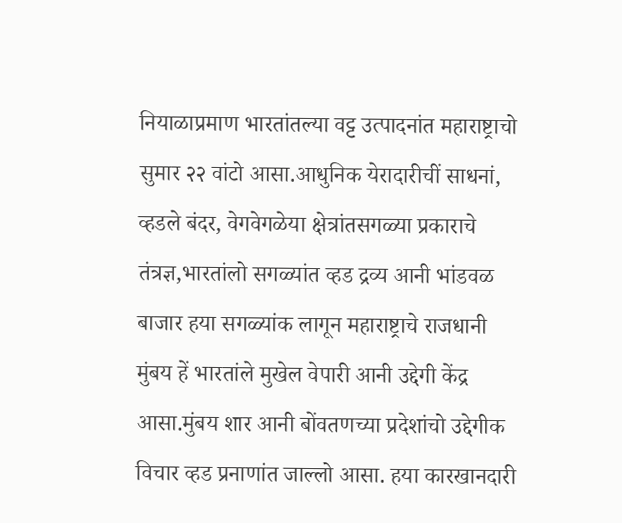नियाळाप्रमाण भारतांतल्या वट्ट उत्पादनांत महाराष्ट्राचो सुमार २२ वांटो आसा.आधुनिक येरादारीचीं साधनां, व्हडले बंदर, वेगवेगळेया क्षेत्रांतसगळ्या प्रकाराचे तंत्रज्ञ,भारतांलो सगळ्यांत व्हड द्रव्य आनी भांडवळ बाजार हया सगळ्यांक लागून महाराष्ट्राचे राजधानी मुंबय हें भारतांले मुखेल वेपारी आनी उद्देगी केंद्र आसा.मुंबय शार आनी बोंवतणच्या प्रदेशांचो उद्देगीक विचार व्हड प्रनाणांत जाल्लो आसा. हया कारखानदारी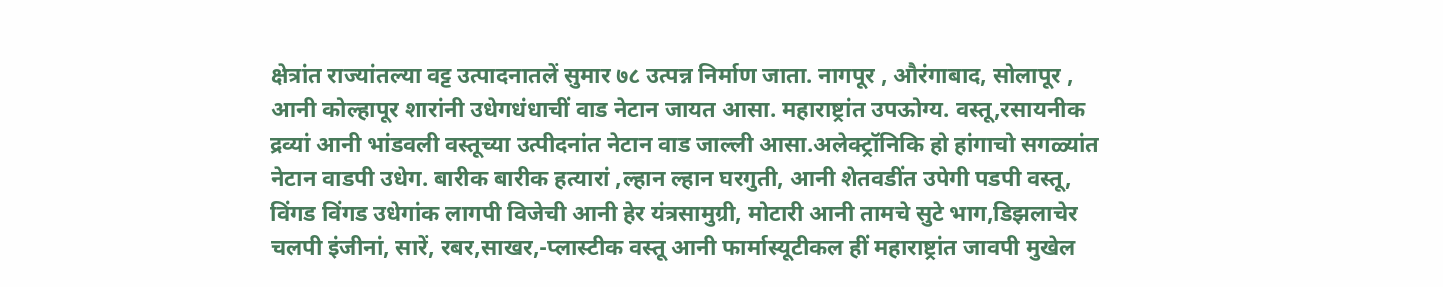क्षेत्रांत राज्यांतल्या वट्ट उत्पादनातलें सुमार ७८ उत्पन्न निर्माण जाता. नागपूर , औरंगाबाद, सोलापूर , आनी कोल्हापूर शारांनी उधेगधंधाचीं वाड नेटान जायत आसा. महाराष्ट्रांत उपऊोग्य. वस्तू,रसायनीक द्रव्यां आनी भांडवली वस्तूच्या उत्पीदनांत नेटान वाड जाल्ली आसा.अलेक्ट्रॉनिकि हो हांगाचो सगळ्यांत नेटान वाडपी उधेग. बारीक बारीक हत्यारां ,ल्हान ल्हान घरगुती, आनी शेतवडींत उपेगी पडपी वस्तू, विंगड विंगड उधेगांक लागपी विजेची आनी हेर यंत्रसामुग्री, मोटारी आनी तामचे सुटे भाग,डिझलाचेर चलपी इंजीनां, सारें, रबर,साखर,-प्लास्टीक वस्तू आनी फार्मास्यूटीकल हीं महाराष्ट्रांत जावपी मुखेल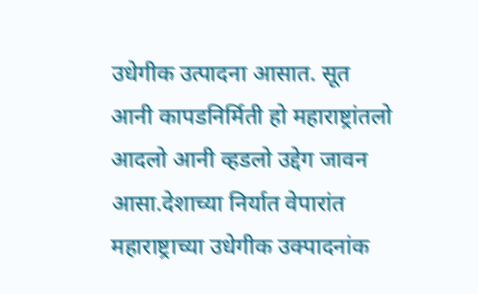उधेगीक उत्पादना आसात. सूत आनी कापडनिर्मिती हो महाराष्ट्रांतलो आदलो आनी व्हडलो उद्देग जावन आसा.देशाच्या निर्यात वेपारांत महाराष्ट्राच्या उधेगीक उक्पादनांक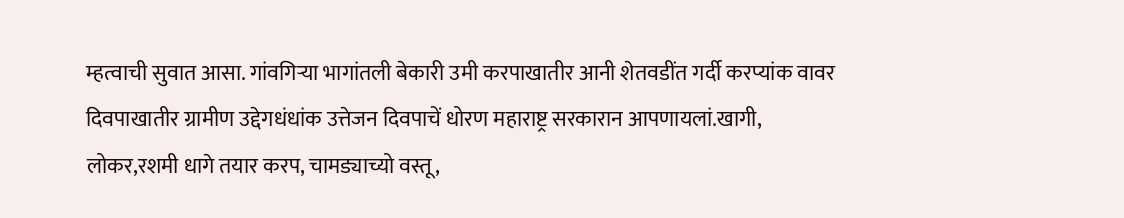म्हत्वाची सुवात आसा. गांवगिऱ्या भागांतली बेकारी उमी करपाखातीर आनी शेतवडींत गर्दी करप्यांक वावर दिवपाखातीर ग्रामीण उद्देगधंधांक उत्तेजन दिवपाचें धोरण महाराष्ट्र सरकारान आपणायलां.खागी, लोकर,रशमी धागे तयार करप, चामड्याच्यो वस्तू,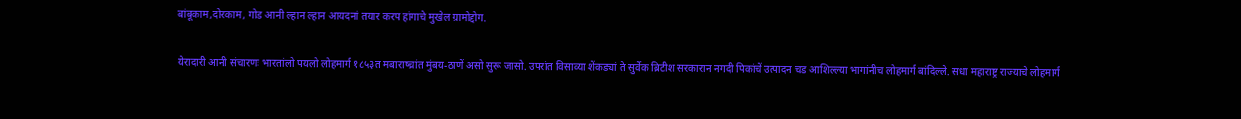बांबूकाम,दोरकाम, गोड आनी ल्हान ल्हान आयदनां तयार करप हांगाचे मुखेल ग्रामोद्दोग.

येरादारी आनी संचारण‌ः भारतांलो पयलो लोहमार्ग १८५३त मबाराष्च्रांत मुंबय-ठाणें असो सुरू जासो. उपरांत विसाव्या शेंकड्यां ते सुर्वेक ब्रिटीश सरकारान नगदी पिकांचें उत्पादन चड आशिल्ल्या भागांनीच लोहमार्ग बांदिल्ले. सधा महाराष्ट्र राज्याचे लोहमार्ग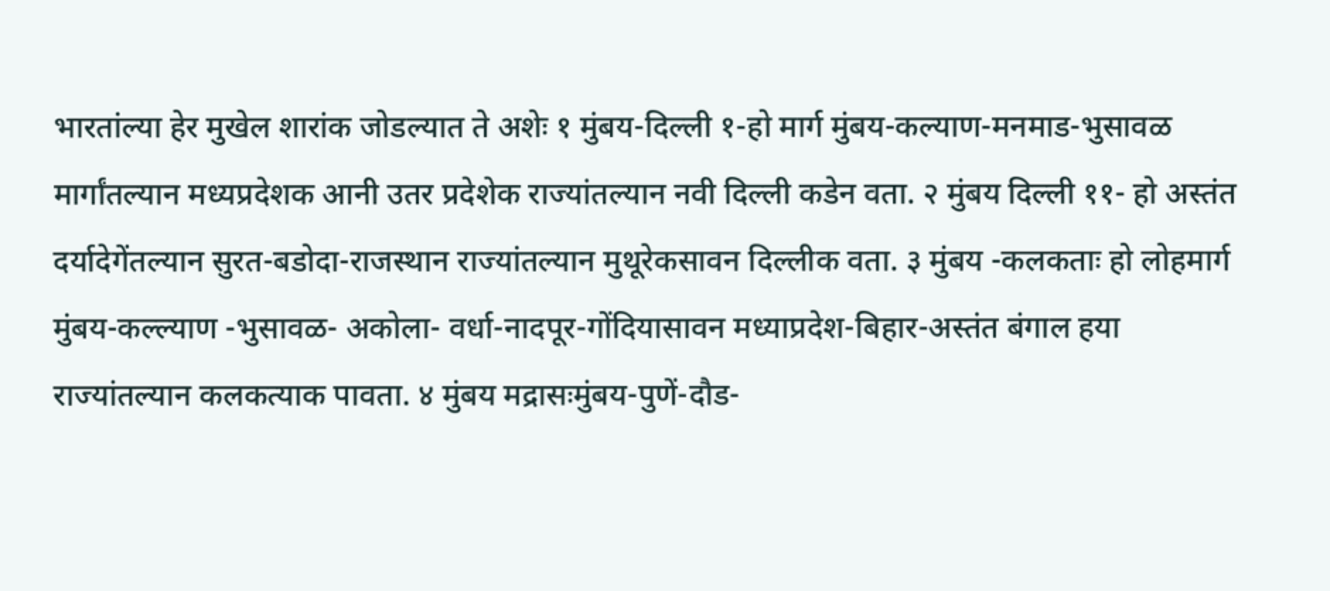भारतांल्या हेर मुखेल शारांक जोडल्यात ते अशेः १ मुंबय-दिल्ली १-हो मार्ग मुंबय-कल्याण-मनमाड-भुसावळ मार्गांतल्यान मध्यप्रदेशक आनी उतर प्रदेशेक राज्यांतल्यान नवी दिल्ली कडेन वता. २ मुंबय दिल्ली ११- हो अस्तंत दर्यादेगेंतल्यान सुरत-बडोदा-राजस्थान राज्यांतल्यान मुथूरेकसावन दिल्लीक वता. ३ मुंबय -कलकताः हो लोहमार्ग मुंबय-कल्ल्याण -भुसावळ- अकोला- वर्धा-नादपूर-गोंदियासावन मध्याप्रदेश-बिहार-अस्तंत बंगाल हया राज्यांतल्यान कलकत्याक पावता. ४ मुंबय मद्रासःमुंबय-पुणें-दौड-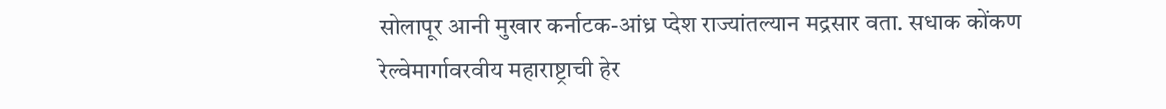सोलापूर आनी मुखार कर्नाटक-आंध्र प्देश राज्यांतल्यान मद्रसार वता. सधाक कोंकण रेल्वेमार्गावरवीय महाराष्ट्राची हेर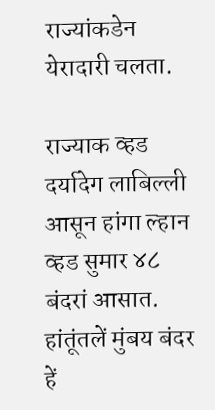राज्यांकडेन येरादारी चलता.

राज्याक व्हड दर्यादेग लाबिल्ली आसून हांगा ल्हान व्हड सुमार ४८ बंदरां आसात. हांतूंतलें मुंबय बंदर हें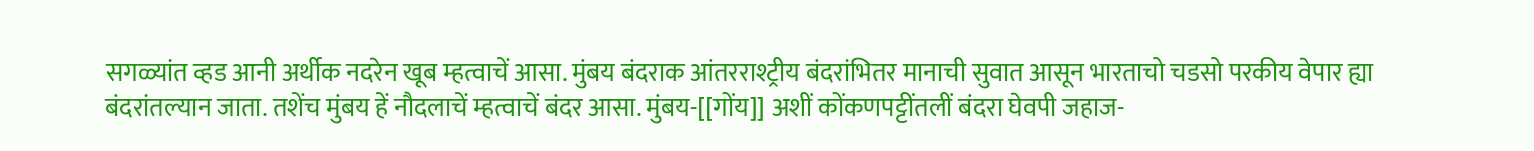सगळ्यांत व्हड आनी अर्थीक नदरेन खूब म्हत्वाचें आसा. मुंबय बंदराक आंतरराश्ट्रीय बंदरांभितर मानाची सुवात आसून भारताचो चडसो परकीय वेपार ह्या बंदरांतल्यान जाता. तशेंच मुंबय हें नौदलाचें म्हत्वाचें बंदर आसा. मुंबय-[[गोंय]] अशीं कोंकणपट्टींतलीं बंदरा घेवपी जहाज-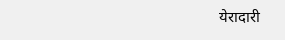येरादारी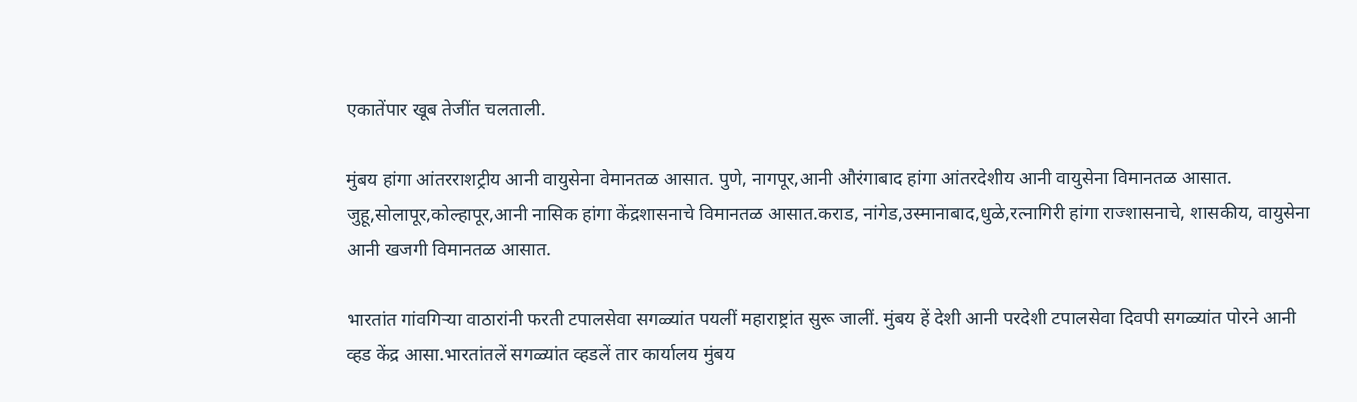एकातेंपार खूब तेजींत चलताली.

मुंबय हांगा आंतरराशट्रीय आनी वायुसेना वेमानतळ आसात. पुणे, नागपूर,आनी औरंगाबाद हांगा आंतरदेशीय आनी वायुसेना विमानतळ आसात. जुहू,सोलापूर,कोल्हापूर,आनी नासिक हांगा केंद्रशासनाचे विमानतळ आसात.कराड, नांगेड,उस्मानाबाद,धुळे,रत्नागिरी हांगा राज्शासनाचे, शासकीय, वायुसेना आनी खजगी विमानतळ आसात.

भारतांत गांवगिऱ्या वाठारांनी फरती टपालसेवा सगळ्यांत पयलीं महाराष्ट्रांत सुरू जालीं. मुंबय हें देशी आनी परदेशी टपालसेवा दिवपी सगळ्यांत पोरने आनी व्हड केंद्र आसा.भारतांतलें सगळ्यांत व्हडलें तार कार्यालय मुंबय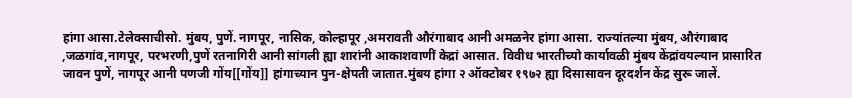हांगा आसा.टेलेक्साचीसो. मुंबय, पुणें. नागपूर, नासिक, कोल्हापूर ,अमरावती औरंगाबाद आनी अमळनेर हांगा आसा. राज्यांतल्या मुंबय, औरंगाबाद ,जळगांव,नागपूर, परभरणी,पुणें रतनागिरी आनी सांगली ह्या शारांनी आकाशवाणीं केद्रां आसात. विवीध भारतीच्यो कार्यावळी मुंबय केंद्रांवयल्यान प्रासारित जावन पुणें, नागपूर आनी पणजी ‍गोंय‍[[गोंय]] हांगाच्यान पुन-क्षेपती जातात.मुंबय हांगा २ ऑक्टोबर १९७२ ह्या दिसासावन दूरदर्शन केंद्र सुरू जालें.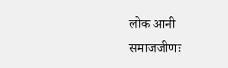लोक आनी समाजजीणः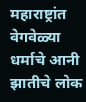महाराष्ट्रांत वेगवेळ्या धर्माचे आनी झातीचे लोक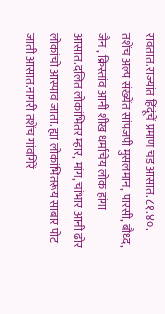रावतात.राज्यांत हिंदूंचें प्रमाण चड आसात. ८१.४०. तशेंच अल्प संख्येंत सांपजपी मुसलमान, पारसी, बौध्द, जैन , क्रिस्तांव आनी शीख धर्माचेय लोक हांगा आसात.दलित लोकांभितर म्हार, मांग, चांभार आनी ढोर लोकांचो आस्पाव जाता. ह्या लोकांभितरूय साबार पोट जाती आसात.नागरी तशेंच गांवगिरें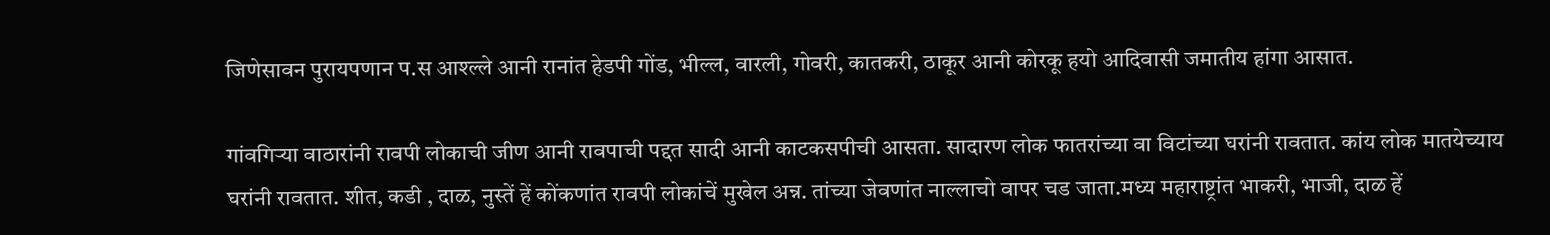जिणेसावन पुरायपणान प.स आश्ल्ले आनी रानांत हेडपी गोंड, भील्ल, वारली, गोवरी, कातकरी, ठाकूर आनी कोरकू हयो आदिवासी जमातीय हांगा आसात.

गांवगिऱ्या वाठारांनी रावपी लोकाची जीण आनी रावपाची पद्दत सादी आनी काटकसपीची आसता. सादारण लोक फातरांच्या वा विटांच्या घरांनी रावतात. कांय लोक मातयेच्याय घरांनी रावतात. शीत, कडी , दाळ, नुस्तें हें कोंकणांत रावपी लोकांचें मुखेल अन्न. तांच्या जेवणांत नाल्लाचो वापर चड जाता.मध्य महाराष्ट्रांत भाकरी, भाजी, दाळ हें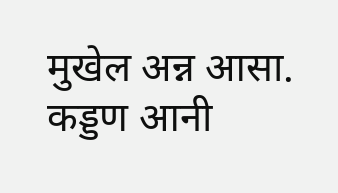मुखेल अन्न आसा. कड्डण आनी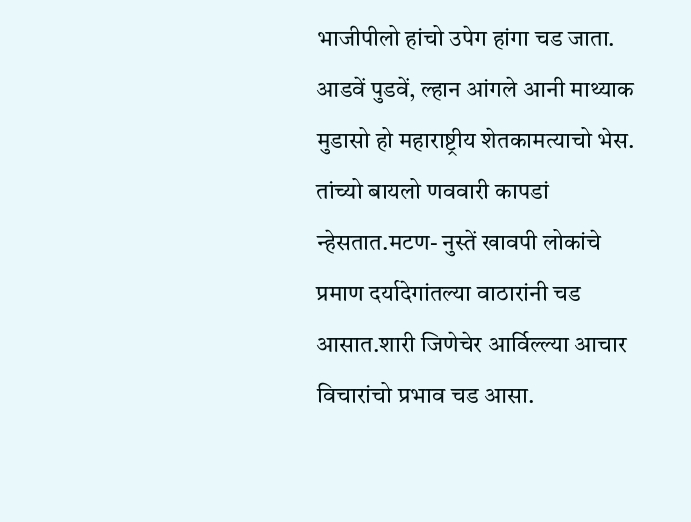भाजीपीलो हांचो उपेग हांगा चड जाता. आडवें पुडवें, ल्हान आंगले आनी माथ्याक मुडासो हो महाराष्ट्रीय शेतकामत्याचो भेस. तांच्यो बायलो णववारी कापडां न्हेसतात.मटण- नुस्तें खावपी लोकांचे प्रमाण दर्यादेगांतल्या वाठारांनी चड आसात.शारी जिणेचेर आर्विल्ल्या आचार विचारांचो प्रभाव चड आसा.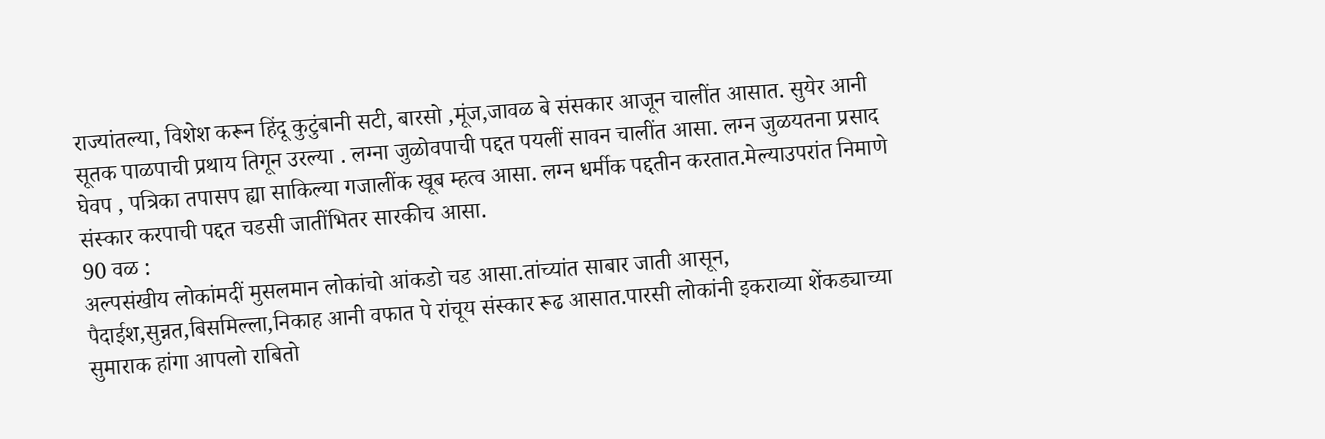राज्यांतल्या, विशेश करून हिंदू कुटुंबानी सटी, बारसो ,मूंज,जावळ बे संसकार आजून चालींत आसात. सुयेर आनी सूतक पाळपाची प्रथाय तिगून उरल्या . लग्ना जुळोवपाची पद्दत पयलीं सावन चालींत आसा. लग्न जुळयतना प्रसाद घेवप , पत्रिका तपासप ह्या साकिल्या गजालींक खूब म्हत्व आसा. लग्न धर्मीक पद्दतीन करतात.मेल्याउपरांत निमाणे संस्कार करपाची पद्दत चडसी जातींभितर सारकीच आसा.
90 वळ :
अल्पसंखीय लोकांमदीं मुसलमान लोकांचो आंकडो चड आसा.तांच्यांत साबार जाती आसून, पैदाईश,सुन्नत,बिसमिल्ला,निकाह आनी वफात पे रांचूय संस्कार रूढ आसात.पारसी लोकांनी इकराव्या शेंकड्याच्या सुमाराक हांगा आपलो राबितो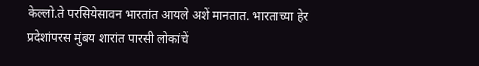केल्लो.ते परसियेसावन भारतांत आयले अशें मानतात. भारताच्या हेर प्रदेशांपरस मुंबय शारांत पारसी लोकांचें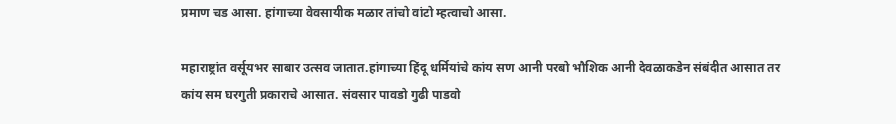प्रमाण चड आसा. हांगाच्या वेवसायीक मळार तांचो वांटो म्हत्वाचो आसा.

महाराष्ट्रांत वर्सूयभर साबार उत्सव जातात.हांगाच्या हिंदू धर्मियांचे कांय सण आनी परबो भौशिक आनी देवळाकडेन संबंदीत आसात तर कांय सम घरगुती प्रकाराचे आसात. संवसार पावडो गुढी पाडवो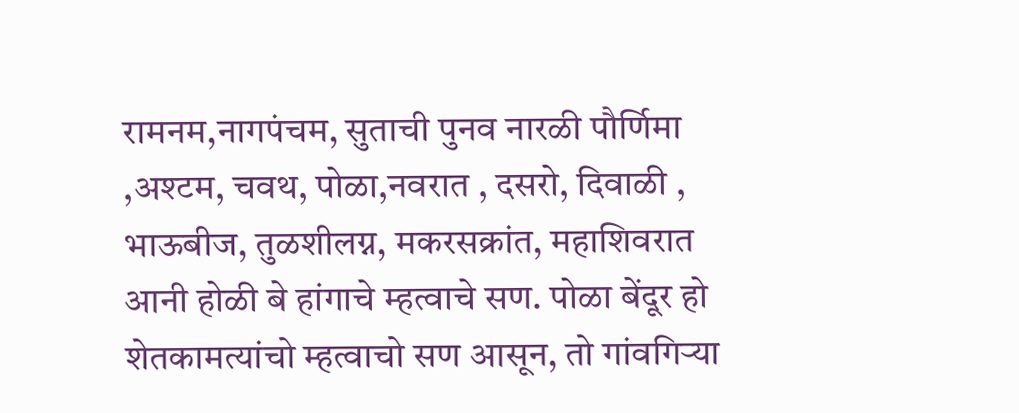रामनम,नागपंचम, सुताची पुनव नारळी पौर्णिमा ,अश्टम, चवथ, पोळा,नवरात , दसरो, दिवाळी , भाऊबीज, तुळशीलग्न, मकरसक्रांत, महाशिवरात आनी होळी बे हांगाचे म्हत्वाचे सण. पोळा बेंदूर हो शेतकामत्यांचो म्हत्वाचो सण आसून, तो गांवगिऱ्या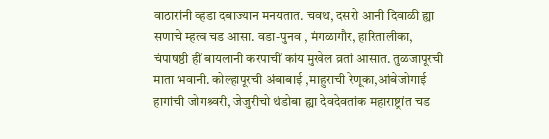वाठारांनी व्हडा दबाज्यान मनयतात. चवथ, दसरो आनी दिवाळी ह्या सणाचे म्हत्व चड आसा. वडा-पुनव , मंगळागौर, हारितालीका, चंपाषष्ठी हीं बायलानी करपाचीं कांय मुखेल व्रतां आसात. तुळजापूरची माता भवानी. कोल्हापूरची अंबाबाई ,माहुराची रेणूका,आंबेजोगाई हागांची जोगश्र्वरी, जेजुरीचो थंडोबा ह्या देवदेवतांक महाराष्ट्रांत चड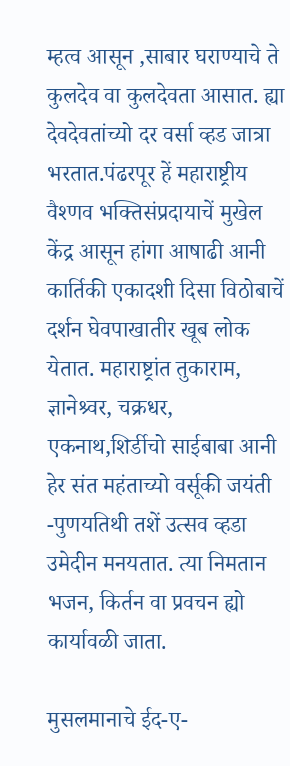म्हत्व आसून ,साबार घराण्याचे ते कुलदेव वा कुलदेवता आसात. ह्या देवदेवतांच्यो दर वर्सा व्हड जात्रा भरतात.पंढरपूर हें महाराष्ट्रीय वैश्णव भक्तिसंप्रदायाचें मुखेल केंद्र आसून हांगा आषाढी आनी कार्तिकी एकादशी दिसा विठोबाचें दर्शन घेवपाखातीर खूब लोक येतात. महाराष्ट्रांत तुकाराम, ज्ञानेश्र्वर, चक्रधर, एकनाथ,शिर्डीचो साईबाबा आनी हेर संत महंताच्यो वर्सूकी जयंती -पुणयतिथी तशें उत्सव व्हडा उमेदीन मनयतात. त्या निमतान भजन, किर्तन वा प्रवचन ह्यो कार्यावळी जाता.

मुसलमानाचे ईद-ए-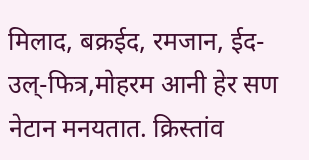मिलाद, बक्रईद, रमजान, ईद-उल्-फित्र,मोहरम आनी हेर सण नेटान मनयतात. क्रिस्तांव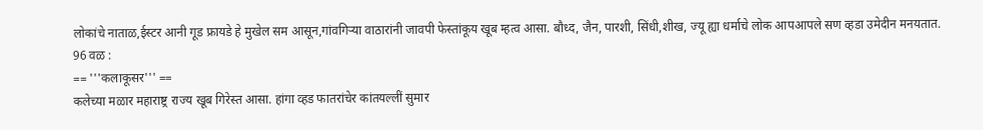लोकांचे नाताळ,ईस्टर आनी गूड फ्रायडे हे मुखेल सम आसून,गांवगिऱ्या वाठारांनी जावपी फेस्तांकूय खूब म्हत्व आसा. बौध्द, जैन, पारशी, सिंधी,शीख, ज्यू ह्या धर्माचे लोक आपआपले सण व्हडा उमेदीन मनयतात.
96 वळ :
== '''कलाकूसर''' ==
कलेच्या मळार महाराष्ट्र राज्य खूब गिरेस्त आसा. हांगा व्हड फातरांचेर कांतयल्लीं सुमार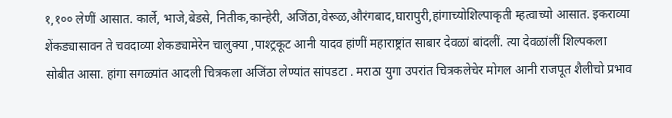१,१०० लेणीं आसात. कार्ले, भाजे,बेडसे, नितीक,कान्हेरी, अजिंठा,वेरूळ,औरंगबाद,घारापुरी,हांगाच्योशिल्पाकृती म्हत्वाच्यो आसात. इकराव्या शेंकड्यासावन ते चवदाव्या शेकड्यामेरेन चालुक्या ,पाश्ट्रकूट आनी यादव हांणीं महाराष्ट्रांत साबार देवळां बांदलीं. त्या देवळांलीं शिल्पकला सोबीत आसा. हांगा सगळ्यांत आदली चित्रकला अजिंठा लेण्यांत सांपडटा . मराठा युगा उपरांत चित्रकलेचेर मोगल आनी राजपूत शैलीचो प्रभाव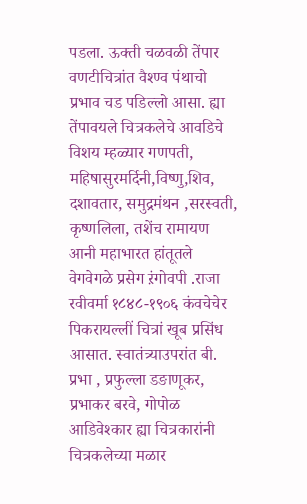पडला. ऊक्ती चळवळी तेंपार वणटीचित्रांत वैश्ण्व पंथाचो प्रभाव चड पडिल्लो आसा. ह्या तेंपावयले चित्रकलेचे आवडिचे विशय म्हळ्यार गणपती, महिषासुरमर्दिनी,विष्णु,शिव, दशावतार, समुद्रमंथन ,सरस्वती, कृष्णलिला, तशेंच रामायण आनी महाभारत हांतूतले वेगवेगळे प्रसेग ऱंगोवपी .राजा रवीवर्मा १८४८-१९०६ कंवचेचेर पिकरायल्लीं चित्रां खूब प्रसिंध आसात. स्वातंत्र्याउपरांत बी. प्रभा , प्रफुल्ला डङाणूकर, प्रभाकर बरवे, गोपोळ आडिवेश्कार ह्या चित्रकारांनी चित्रकलेच्या मळार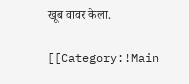खूब वावर केला.

[[Category:!Main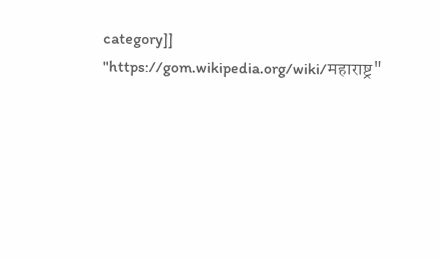category]]
"https://gom.wikipedia.org/wiki/महाराष्ट्र"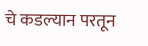चे कडल्यान परतून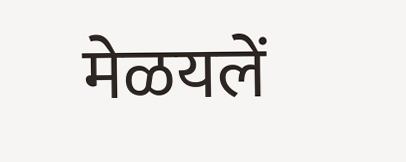मेळयलें